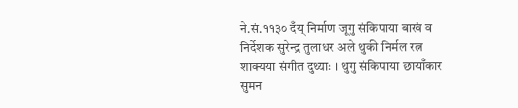ने.सं.११३० दँय् निर्माण जूगु संकिपाया बाखं व निर्देशक सुरेन्द्र तुलाधर अले थुकी निर्मल रत्न शाक्यया संगीत दुथ्याः । थुगु संकिपाया छायाँकार सुमन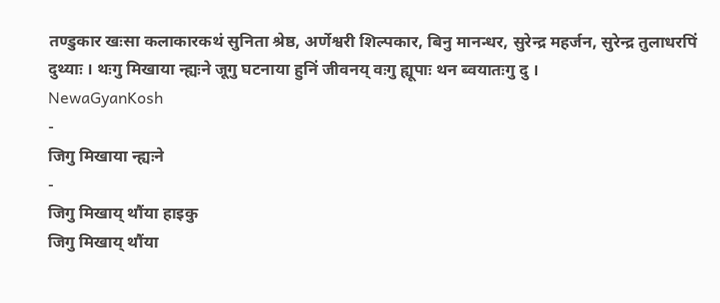तण्डुकार खःसा कलाकारकथं सुनिता श्रेष्ठ, अर्णेश्वरी शिल्पकार, बिनु मानन्धर, सुरेन्द्र महर्जन, सुरेन्द्र तुलाधरपिं दुथ्याः । थःगु मिखाया न्ह्यःने जूगु घटनाया हुनिं जीवनय् वःगु ह्यूपाः थन ब्वयातःगु दु ।
NewaGyanKosh
-
जिगु मिखाया न्ह्यःने
-
जिगु मिखाय् थौंया हाइकु
जिगु मिखाय् थौंया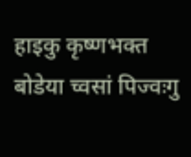हाइकु कृष्णभक्त बोडेया च्वसां पिज्वःगु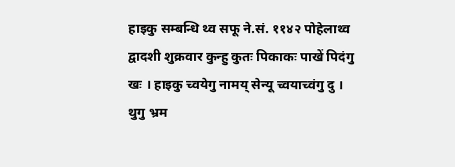हाइकु सम्बन्धि थ्व सफू ने.सं. ११४२ पोहेलाथ्व द्वादशी शुक्रवार कुन्हु कुतः पिकाकः पाखें पिदंगु खः । हाइकु च्वयेगु नामय् सेन्यू च्वयाच्वंगु दु । थुगु भ्रम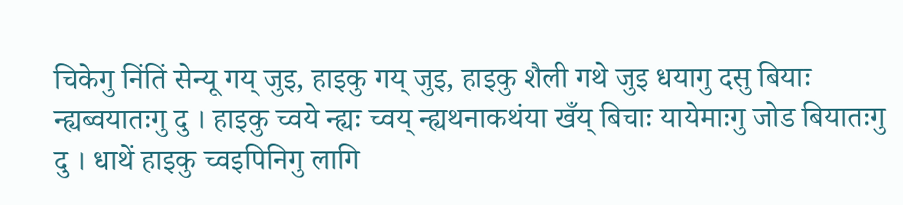चिकेगु निंतिं सेन्यू गय् जुइ, हाइकु गय् जुइ, हाइकु शैली गथे जुइ धयागु दसु बियाः न्ह्यब्वयातःगु दु । हाइकु च्वये न्ह्यः च्वय् न्ह्यथनाकथंया खँय् बिचाः यायेमाःगु जोड बियातःगु दु । धाथें हाइकु च्वइपिनिगु लागि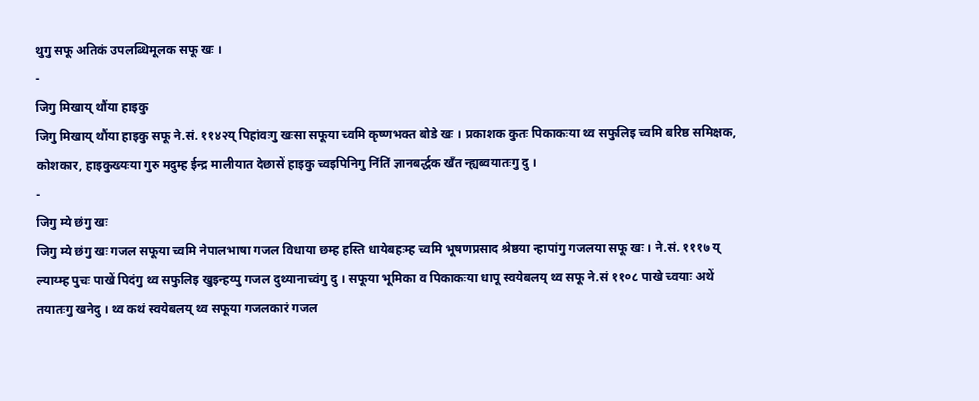थुगु सफू अतिकं उपलब्धिमूलक सफू खः ।
-
जिगु मिखाय् थौंया हाइकु
जिगु मिखाय् थौंया हाइकु सफू ने.सं. ११४२य् पिहांवःगु खःसा सफूया च्वमि कृष्णभक्त बोडे खः । प्रकाशक कुतः पिकाकःया थ्व सफुलिइ च्वमि बरिष्ठ समिक्षक, कोशकार, हाइकुख्यःया गुरु मदुम्ह ईन्द्र मालीयात देछासें हाइकु च्वइपिनिगु निंतिं ज्ञानबर्द्धक खँत न्ह्यब्वयातःगु दु ।
-
जिगु म्ये छंगु खः
जिगु म्ये छंगु खः गजल सफूया च्वमि नेपालभाषा गजल विधाया छम्ह हस्ति धायेबहःम्ह च्वमि भूषणप्रसाद श्रेष्ठया न्हापांगु गजलया सफू खः । ने.सं. १११७ य् ल्याय्म्ह पुचः पाखें पिदंगु थ्व सफुलिइ खुइन्हय्पु गजल दुथ्यानाच्वंगु दु । सफूया भूमिका व पिकाकःया धापू स्वयेबलय् थ्व सफू ने.सं ११०८ पाखे च्वयाः अथें तयातःगु खनेदु । थ्व कथं स्वयेबलय् थ्व सफूया गजलकारं गजल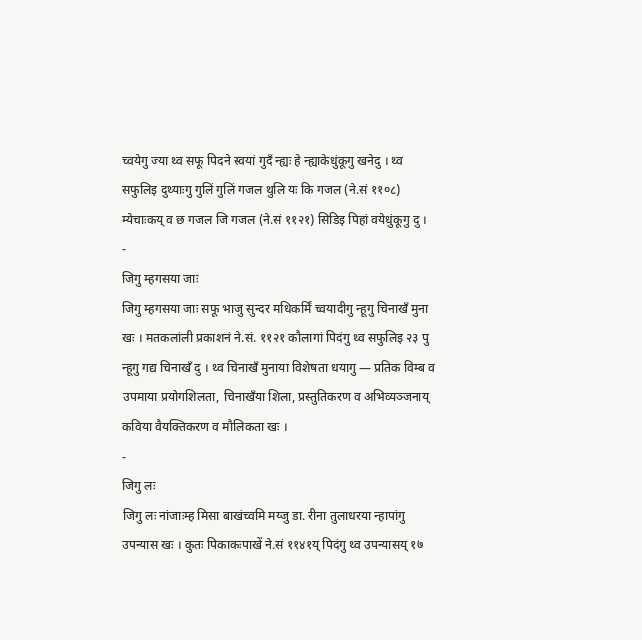च्वयेगु ज्या थ्व सफू पिदने स्वयां गुदँ न्ह्यः हे न्ह्याकेधुंकूगु खनेदु । थ्व सफुलिइ दुथ्याःगु गुलिं गुलिं गजल थुलि यः कि गजल (ने.सं ११०८) म्येचाःकय् व छ गजल जि गजल (ने.सं ११२१) सिडिइ पिहां वयेधुंकूगु दु ।
-
जिगु म्हगसया जाः
जिगु म्हगसया जाः सफू भाजु सुन्दर मधिकर्मिं च्वयादीगु न्हूगु चिनाखँ मुना खः । मतकलांली प्रकाशनं ने.सं. ११२१ कौलागां पिदंगु थ्व सफुलिइ २३ पु न्हूगु गद्य चिनाखँ दु । थ्व चिनाखँ मुनाया विशेषता धयागु — प्रतिक विम्ब व उपमाया प्रयोगशिलता, चिनाखँया शिला, प्रस्तुतिकरण व अभिव्यञ्जनाय् कविया वैयक्तिकरण व मौलिकता खः ।
-
जिगु लः
जिगु लः नांजाःम्ह मिसा बाखंच्वमि मय्जु डा. रीना तुलाधरया न्हापांगु उपन्यास खः । कुतः पिकाकःपाखें ने.सं ११४१य् पिदंगु थ्व उपन्यासय् १७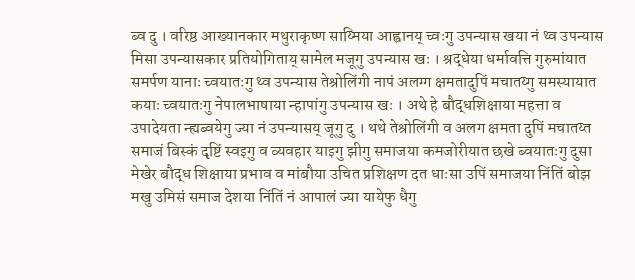ब्व दु । वरिष्ठ आख्यानकार मथुराकृष्ण साय्मिया आह्वानय् च्वःगु उपन्यास खया नं थ्व उपन्यास मिसा उपन्यासकार प्रतियोगिताय् सामेल मजूगु उपन्यास खः । श्रद्धेया धर्मावत्ति गुरुमांयात समर्पण यानाः च्वयातःगु थ्व उपन्यास तेश्रोलिंगी नापं अलग्ग क्षमतादुपिं मचातय्गु समस्यायात कयाः च्वयातःगु नेपालभाषाया न्हापांगु उपन्यास खः । अथे हे बौद्धशिक्षाया महत्ता व उपादेयता न्ह्यब्वयेगु ज्या नं उपन्यासय् जूगु दु । थथे तेश्रोलिंगी व अलग क्षमता दुपिं मचातय्त समाजं बिस्कं दृष्टिं स्वइगु व व्यवहार याइगु झीगु समाजया कमजोरीयात छखे ब्वयातःगु दुसा मेखेर बौद्ध शिक्षाया प्रभाव व मांबौया उचित प्रशिक्षण दत धाःसा उपिं समाजया निंतिं बोझ मखु उमिसं समाज देशया निंतिं नं आपालं ज्या यायेफु धैगु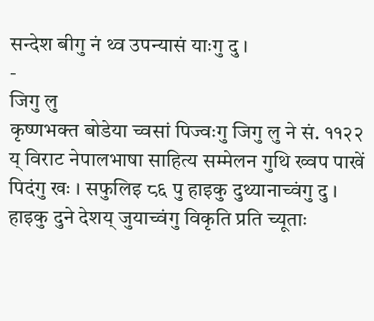सन्देश बीगु नं थ्व उपन्यासं याःगु दु ।
-
जिगु लु
कृष्णभक्त बोडेया च्वसां पिज्वःगु जिगु लु ने सं. ११२२ य् विराट नेपालभाषा साहित्य सम्मेलन गुथि ख्वप पाखें पिदंगु खः । सफुलिइ ८६ पु हाइकु दुथ्यानाच्वंगु दु । हाइकु दुने देशय् जुयाच्वंगु विकृति प्रति च्यूताः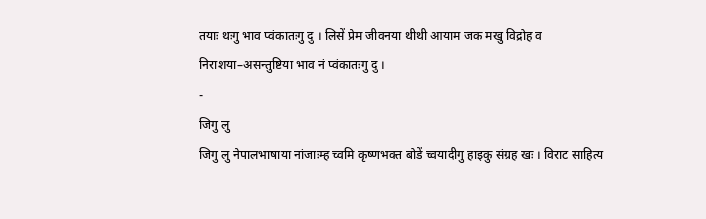तयाः थःगु भाव प्वंकातःगु दु । लिसें प्रेम जीवनया थीथी आयाम जक मखु विद्रोह व निराशया–असन्तुष्टिया भाव नं प्वंकातःगु दु ।
-
जिगु लु
जिगु लु नेपालभाषाया नांजाःम्ह च्वमि कृष्णभक्त बोडें च्वयादीगु हाइकु संग्रह खः । विराट साहित्य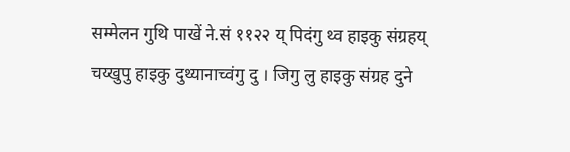सम्मेलन गुथि पाखें ने.सं ११२२ य् पिदंगु थ्व हाइकु संग्रहय् चय्खुपु हाइकु दुथ्यानाच्वंगु दु । जिगु लु हाइकु संग्रह दुने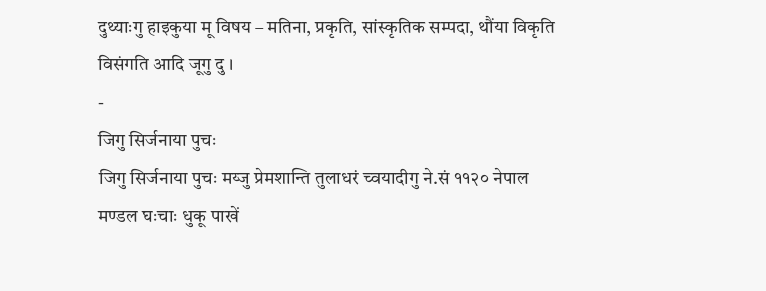दुथ्याःगु हाइकुया मू विषय – मतिना, प्रकृति, सांस्कृतिक सम्पदा, थौंया विकृति विसंगति आदि जूगु दु ।
-
जिगु सिर्जनाया पुचः
जिगु सिर्जनाया पुचः मय्जु प्रेमशान्ति तुलाधरं च्वयादीगु ने.सं ११२० नेपाल मण्डल घःचाः धुकू पाखें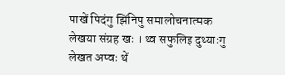पाखें पिदंगु झिंनिपु समालोचनात्मक लेखया संग्रह खः । थ्व सफुलिइ दुथ्याःगु लेखत अप्वः थें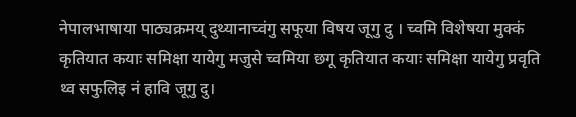नेपालभाषाया पाठ्यक्रमय् दुथ्यानाच्वंगु सफूया विषय जूगु दु । च्वमि विशेषया मुक्कं कृतियात कयाः समिक्षा यायेगु मजुसे च्वमिया छगू कृतियात कयाः समिक्षा यायेगु प्रवृति थ्व सफुलिइ नं हावि जूगु दु।